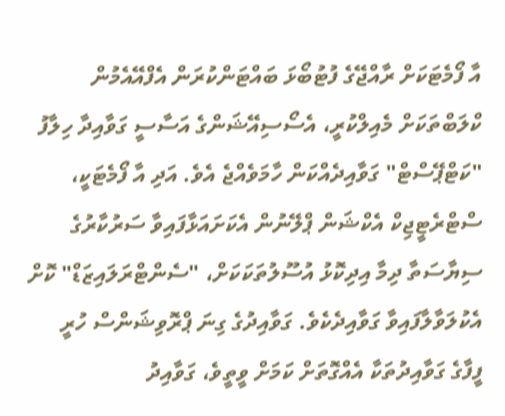އާ ފޯމެޓަކަށް ރާއްޖޭގެ ފުޓުބޯޅަ ބައްޓަންކުރަން އެފްއޭއެމުން ކްލަބްތަކަށް މެއިލްކުރީ، އެސޯސިއޭޝަންގެ އަސާސީ ގަވާއިދާ ހިލާފު "ކަޓްޕޭސްޓް" ގަވާއިދެއްކަން ހާމަވެއްޖެ އެވެ. އަދި އާ ފޯމެޓަކީ، ސްޓްރެޓީޖިކް އެކްޝަން ޕްލޭނުން އެކަށައަޅާފައިވާ ސަރުކާރުގެ ސިޔާސަތާ ދިމާ އިދިކޮޅު އުސޫލުތަކަކަށް، "ސެންޓްރަލައިޒަޑް" ކޮށް އެކުލަވާލާފައިވާ ގަވާއިދެކެވެ. ގަވާއިދުގެ ގިނަ ޕްރޮވިޝަންސް ހުރީ ފީފާގެ ގަވާއިދުތަކާ އެއްގޮތަށް ކަމަށް ވީތީވެ، ގަވާއިދު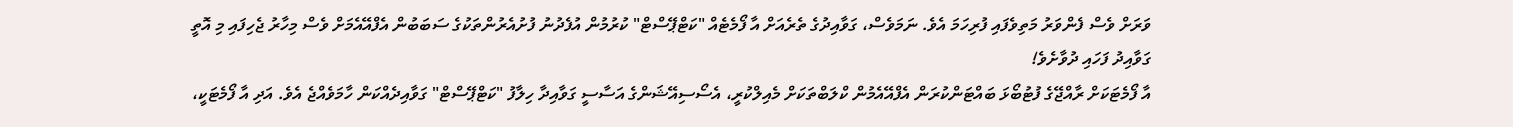ވަރަށް ވެސް ފެންވަރު މަތިވެފައި ފުރިހަމަ އެވެ. ނަމަވެސް، ގަވާއިދުގެ ތެރެއަށް އާ ފޯމެޓެއް "ކަޓްޕޭސްޓް" ކުރުމުން އުފެދުނު ފުށުއެރުންތަކުގެ ސަބަބުން އެފްއޭއެމަށް ވެސް މިހާރު ޖެހިފައި މި އޮތީ ގަވާއިދު ފަހައި ދުވާށެވެ!
އާ ފޯމެޓަކަށް ރާއްޖޭގެ ފުޓުބޯޅަ ބައްޓަންކުރަން އެފްއޭއެމުން ކްލަބްތަކަށް މެއިލްކުރީ، އެސޯސިއޭޝަންގެ އަސާސީ ގަވާއިދާ ހިލާފު "ކަޓްޕޭސްޓް" ގަވާއިދެއްކަން ހާމަވެއްޖެ އެވެ. އަދި އާ ފޯމެޓަކީ،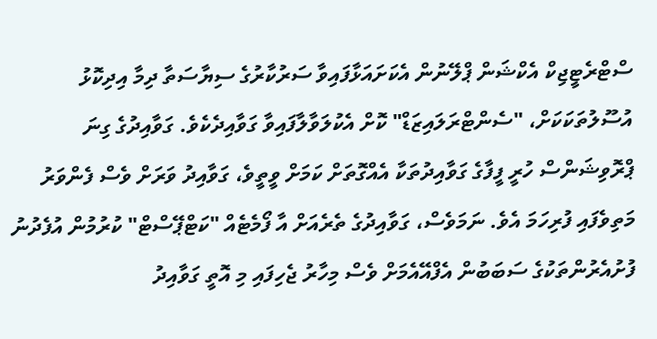ސްޓްރެޓީޖިކް އެކްޝަން ޕްލޭނުން އެކަށައަޅާފައިވާ ސަރުކާރުގެ ސިޔާސަތާ ދިމާ އިދިކޮޅު އުސޫލުތަކަކަށް، "ސެންޓްރަލައިޒަޑް" ކޮށް އެކުލަވާލާފައިވާ ގަވާއިދެކެވެ. ގަވާއިދުގެ ގިނަ ޕްރޮވިޝަންސް ހުރީ ފީފާގެ ގަވާއިދުތަކާ އެއްގޮތަށް ކަމަށް ވީތީވެ، ގަވާއިދު ވަރަށް ވެސް ފެންވަރު މަތިވެފައި ފުރިހަމަ އެވެ. ނަމަވެސް، ގަވާއިދުގެ ތެރެއަށް އާ ފޯމެޓެއް "ކަޓްޕޭސްޓް" ކުރުމުން އުފެދުނު ފުށުއެރުންތަކުގެ ސަބަބުން އެފްއޭއެމަށް ވެސް މިހާރު ޖެހިފައި މި އޮތީ ގަވާއިދު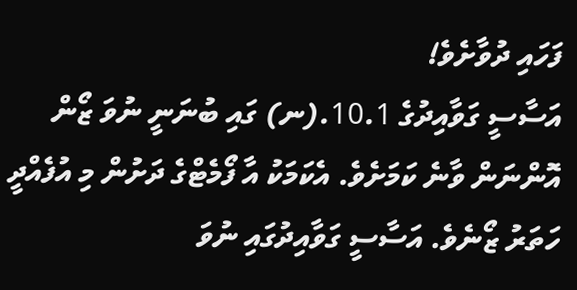ފަހައި ދުވާށެވެ!
އަސާސީ ގަވާއިދުގެ 10.1.(ނ) ގައި ބުނަނީ ނުވަ ޒޯން އޮންނަން ވާނެ ކަމަށެވެ. އެކަމަކު އާ ފޯމެޓްގެ ދަށުން މި އުފެއްދީ ހަތަރު ޒޯނެވެ. އަސާސީ ގަވާއިދުގައި ނުވަ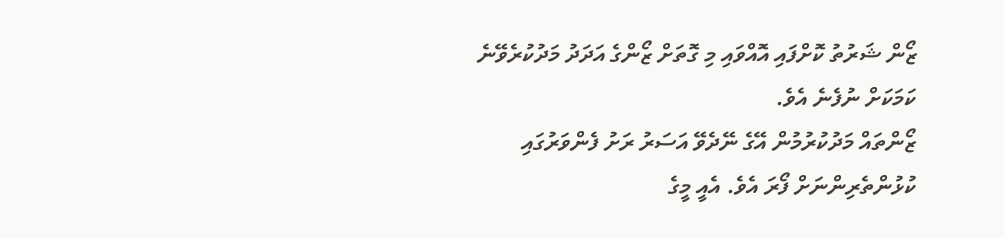ޒޯން ޝަރުތު ކޮށްފައި އޮއްވައި މި ގޮތަށް ޒޯންގެ އަދަދު މަދުކުރެވޭނެ ކަމަކަށް ނުފެނެ އެވެ.
ޒޯންތައް މަދުކުރުމުން އޭގެ ނޭދެވޭ އަސަރު ރަށު ފެންވަރުގައި ކުޅުންތެރިންނަށް ފޯރަ އެވެ. އެއީ މީގެ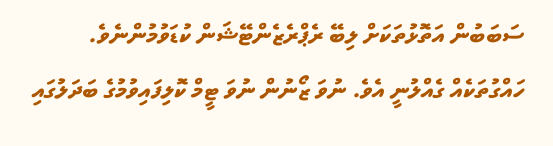ސަބަބުން އަތޮޅުތަކަށް ލިބޭ ރެޕްރެޒެންޓޭޝަން ކުޑަވުމުންނެވެ. ހައްގުތަކެއް ގެއްލުނީ އެވެ. ނުވަ ޒޯނުން ނުވަ ޓީމް ކޮލިފައިވުމުގެ ބަދަލުގައި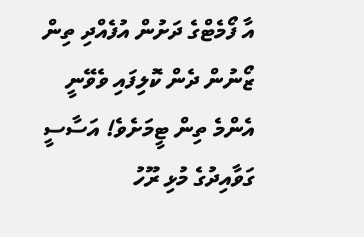އާ ފޯމެޓްގެ ދަށުން އުފެއްދި ތިން ޒޯނުން ދެން ކޮލިފައި ވެވޭނީ އެންމެ ތިން ޓީމަށެވެ! އަސާސީ ގަވާއިދުގެ މުޅި ރޫހު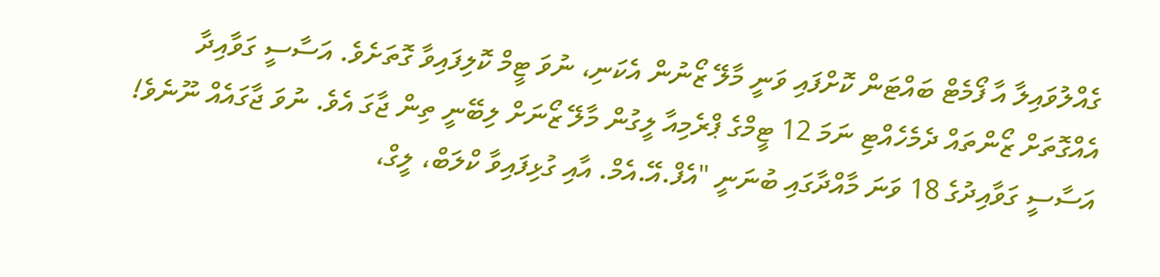ގެއްލުވައިލާ އާ ފޯމެޓް ބައްޓަން ކޮށްފައި ވަނީ މާލޭ ޒޯނުން އެކަނި، ނުވަ ޓީމް ކޮލިފައިވާ ގޮތަށެވެ. އަސާސީ ގަވާއިދާ އެއްގޮތަށް ޒޯންތައް ދެމެހެއްޓި ނަމަ 12 ޓީމްގެ ޕްރެމިއާ ލީގުން މާލޭ ޒޯނަށް ލިބޭނީ ތިން ޖާގަ އެވެ. ނުވަ ޖާގައެއް ނޫނެވެ!
އަސާސީ ގަވާއިދުގެ 18 ވަނަ މާއްދާގައި ބުނަނީ "އެފް.އޭ.އެމް. އާއި ގުޅިފައިވާ ކްލަބް، ލީގް،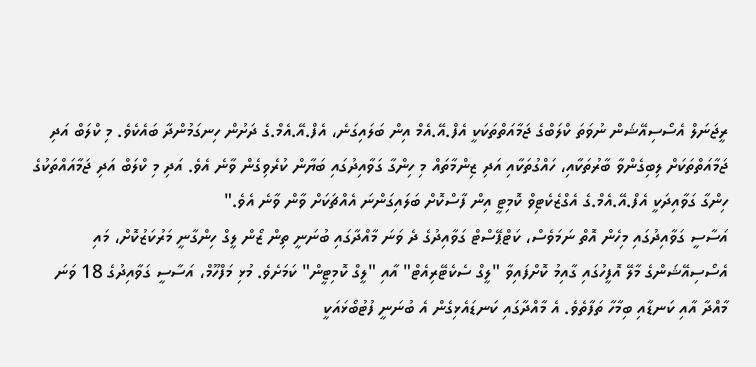ރީޖަނަލް އެސޯސިއޭޝަން ނުވަތަ ކްލަބްގެ ޖަމާއަތްތަކަކީ އެފް.އޭ.އެމް އިން ބަލައިގަނެ، އެފް.އޭ.އެމް.ގެ ދަށުން ހިނގަމުންދާ ބައެކެވެ. މި ކްލަބް އަދި ޖަމާއަތްތަކަށް ލިބިގެންވާ ބާރުތަކާއި، ހައްގުތަކާއި އަދި ޒިންމާތައް މި ހިންގާ ގަވާއިދުގައި ބަޔާން ކުރެވިގެން ވާނެ އެވެ. އަދި މި ކްލަބް އަދި ޖަމާއައްތަކުގެ ހިންގާ ގަވާއިދަކީ އެފް.އޭ.އެމް.ގެ އެގްޒެކެޓިވް ކޮމިޓީ އިން ފާސްކޮށް ބަލައިގަންނަ އެއްޗަކަށް ވާން ވާނެ އެވެ."
އަސާސީ ގަވާއިދުގައި މިހެން އޮތް ނަމަވެސް، ކަޓްޕޭސްޓް ގަވާއިދުގެ ދެ ވަނަ މާއްދާގައި ބުނަނީ ތިން ޒޯން ލީގް ހިންގާނީ މަރުކަޒުކޮށް، މައި އެސޯސިއޭޝަންގެ މާލޭ އޮފީހުގައި ގާއިމު ކޮށްފައިވާ "ލީގް ސެކެޓޭރިއެޓް" އާއި "ލީގް ކޮމިޓީން" ކަމަށެވެ. މުޅި މަފްހޫމް، އަސާސީ ގަވާއިދުގެ 18 ވަނަ މާއްދާ އާއި ކަނޑާއި ބިމާހާ ތަފާތެވެ. އެ މާއްދާގައި ކަނޑައެޅިގެން އެ ބުނަނީ ފުޓުބޯޅައަކީ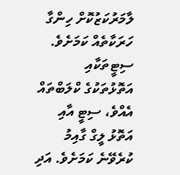ލާމަރުކަޒުކޮށް ހިންގާ ހަރަކާތެއް ކަމަށެވެ. ސިޓީތަކާއި އަތޮޅުތަކުގެ ކްލަބްތައް އެއްވެ، ސިޓީ އާއި އަތޮޅު ލީގް ގާއިމު ކުރެވޭނެ ކަމަށެވެ. އަދި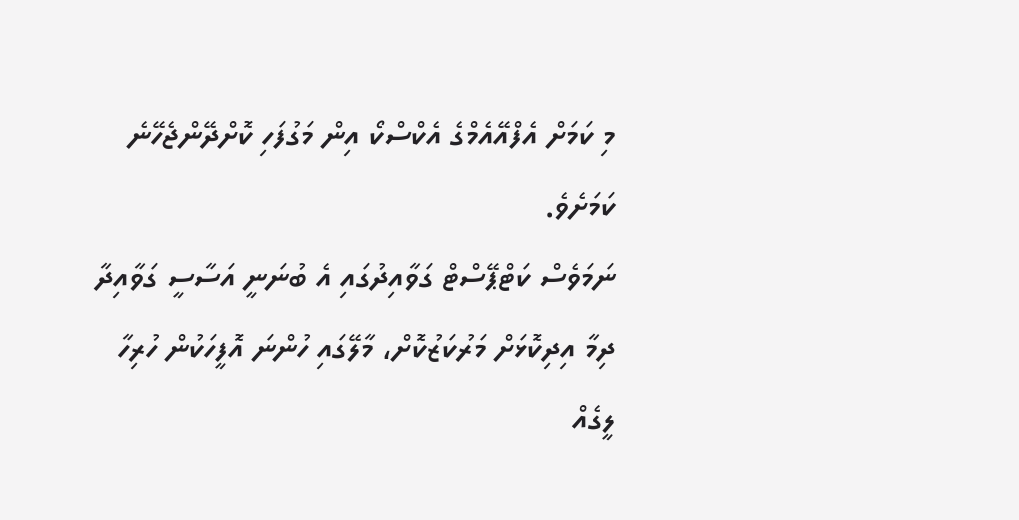މި ކަމަށް އެފްއޭއެމްގެ އެކްސްކޯ އިން މަގުފަހި ކޮށްދޭންޖެހޭނެ ކަމަށެވެ.
ނަމަވެސް ކަޓްޕޭސްޓް ގަވާއިދުގައި އެ ބުނަނީ އަސާސީ ގަވާއިދާ ދިމާ އިދިކޮޅަށް މަރުކަޒުކޮށް، މާލޭގައި ހުންނަ އޮފީހަކުން ހުރިހާ ލީގެއް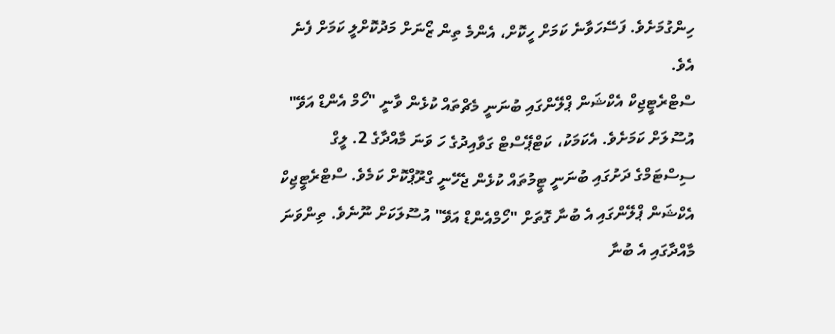ހިންގުމަށެވެ. ފަސޭހަވާނެ ކަމަށް ހީކޮށް، އެންމެ ތިން ޒޯނަށް މަދުކޮށްލީ ކަމަށް ފެނެ އެވެ.
ސްޓްރެޓީޖިކް އެކްޝަން ޕްލޭންގައި ބުނަނީ މެޗްތައް ކުޅެން ވާނީ "ހޯމް އެންޑް އަވޭ" އުސޫލަށް ކަމަށެވެ. އެކަމަކު، ކަޓްޕޭސްޓް ގަވާއިދުގެ ހަ ވަނަ މާއްދާގެ 2. ލީގް ސިސްޓަމްގެ ދަށުގައި ބުނަނީ ޓީމުތައް ކުޅެން ޖެހޭނީ ގްރޫޕްކޮށް ކަމެވެ. ސްޓްރެޓީޖިކް އެކްޝަން ޕްލޭންގައި އެ ބުނާ ގޮތަށް "ހޯމްއެންޑް އަވޭ" އުސޫލަކަށް ނޫނެވެ. ތިންވަނަ މާއްދާގައި އެ ބުނާ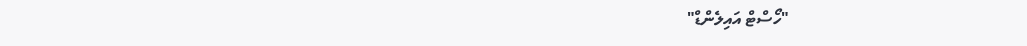"ހޯސްޓް އައިލެންޑް"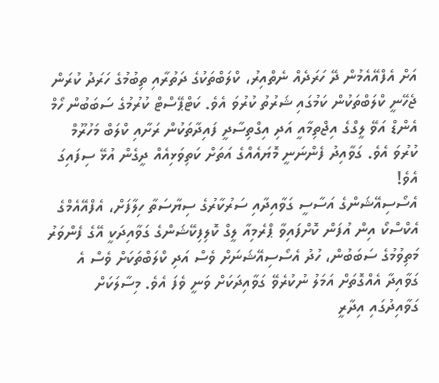އަށް އެފްއޭއެމުން ދޭ ހަރަދެއް ނެތްއިރު، ކްލަބްތަކުގެ ދަތުރާއި ތިބުމުގެ ހަރަދު ކުރަން ޖެހޭނީ ކްލަބްތަކުން ކަމުގައި ޝަރުތު ކުރުވަ އެވެ. ކަޓްޕޭސްޓް ކުރުމުގެ ސަބަބުން ހޯމް އެންޑް އަވޭ ލީގްގެ އިޖްތިމާއީ އަދި އިގްތިސާދީ ފައިދާތަކުން ރަށާއި ކްލަބް މަހުރޫމް ކުރުވަ އެވެ. ގަވާއިދު ފެންނަނީ މޮޔައެއްގެ އަތަށް ކަތިވަޅިއެއް ދީގެން އުޅޭ ސިފައިގަ އެވެ!
އެސޯސިއޭޝަންގެ އަސާސީ ގަވާއިދާއި ސަރުކާރުގެ ސިޔާސަތާ ހިލާފަށް، އެފްއޭއެމްގެ އެކްސްކޯ އިން އުފަން ކޮށްފައިވާ ޕްރެމިއާ ލީގް ކޮލިފިކޭޝަންގެ ގަވާއިދަކީ އޭގެ ފެންވަރު މަތިވުމުގެ ސަބަބުން، ހުދު އެސޯސިއޭޝަނަށް ވެސް އަދި ކްލަބްތަކަށް ވެސް އެ ގަވާއިދާ އެއްގޮތަށް އަމަލު ނުކުރެވޭ ގަވާއިދަކަށް ވަނީ ވެފަ އެވެ. މިސާލަކަށް ގަވާއިދުގައި އިދާރީ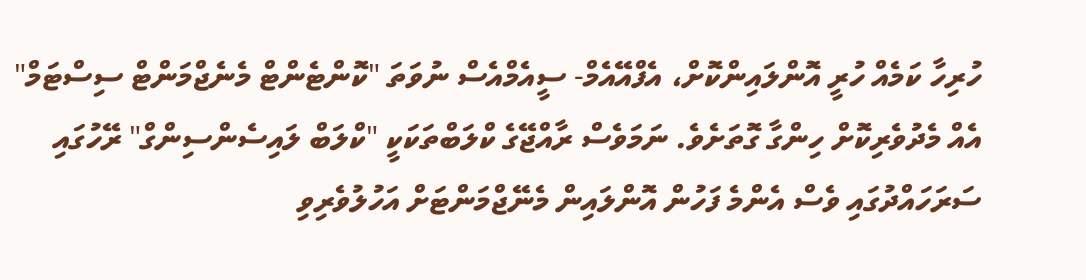ހުރިހާ ކަމެއް ހުރީ އޮންލައިންކޮށް، އެފްއޭއެމް- ސީއެމްއެސް ނުވަތަ "ކޮންޓެންޓް މެނެޖްމަންޓް ސިސްޓަމް" އެއް މެދުވެރިކޮށް ހިންގާ ގޮތަށެވެ. ނަމަވެސް ރާއްޖޭގެ ކްލަބްތަކަކީ "ކްލަބް ލައިސެންސިންގް" ރޭހުގައި ސަރަހައްދުގައި ވެސް އެންމެ ފަހުން އޮންލައިން މެނޭޖްމަންޓަށް އަހުލުވެރިވި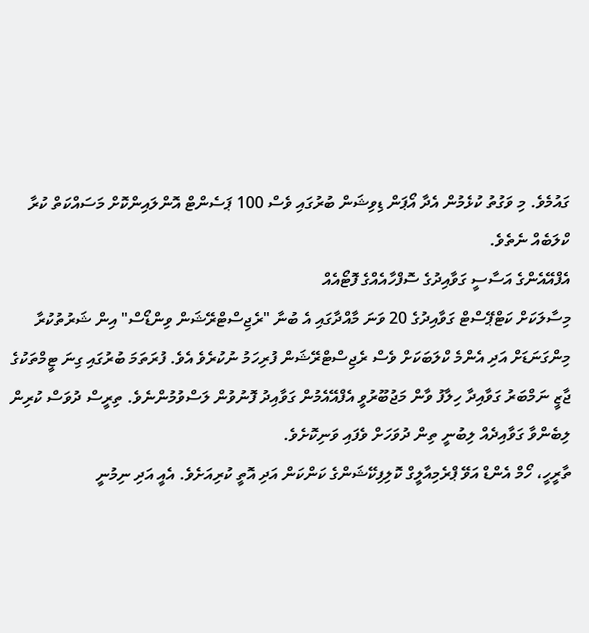ގައުމެވެ. މި ވަގުތު ކުޅެމުން އެދާ އޯޕަން ޑިވިޝަން ބުރުގައި ވެސް 100 ޕަސެންޓް އޮންލައިންކޮށް މަސައްކަތް ކުރާ ކްލަބެއް ނެތެވެ.
އެފްއޭއެންގެ އަސާސީ ގަވާއިދުގެ ސޮފްހާއެއްގެ ފޮޓޯއެއް
މިސާލަކަށް ކަޓްޕޭސްޓް ގަވާއިދުގެ 20 ވަނަ މާއްދާގައި އެ ބުނާ "ރެޖިސްޓްރޭޝަން ވިންޑޯސް" އިން ޝަރުތުކުރާ މިންގަނަޑަށް އަދި އެންމެ ކްލަބަކަށް ވެސް ރެޖިސްޓްރޭޝަން ފުރިހަމު ނުކުރެވެ އެވެ. ފުރަތަމަ ބުރުގައި ގިނަ ޓީމްތަކުގެ ޖާޒީ ނަމްބަރު ގަވާއިދާ ހިލާފު ވާން މަޖުބޫރުވީ އެފްއޭއެމުން ގަވާއިދު ފޮނުވުން ލަސްވުމުންނެވެ. ތިރީސް ދުވަސް ކުރިން ލިބެންވާ ގަވާއިދެއް ލިބުނީ ތިން ދުވަހަށް ވެފައި ވަނިކޮށެވެ.
ތާރީހީ، ހޯމް އެންޑް އަވޭ ޕްރެމިއާލީގް ކޮލިފިކޭޝަންގެ ކަންކަން އަދި އޮތީ ކުރިއަށެވެ. އެއީ އަދި ނިމުނީ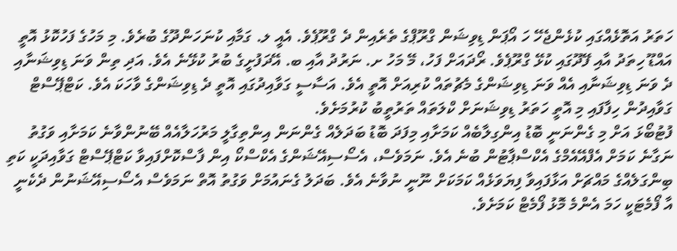ހަތަރު އަތޮޅެއްގައި ކުޅެންޖެހޭ ހަ އޯޕަން ޑިވިޝަން ގްރޫޕްގެ ތެރެއިން ދެ ގްރޫޕެވެ. އެއީ ލ. ގަމާއި ކުނަހަންދޫގެ ބުރެވެ. މި މަހުގެ ފަހުކޮޅު އޮތީ އައްޑޫ ހިތަދު އާއި ފޭދޫގައި ކުޅޭ ގްރޫޕެވެ. ރޯދައަށް ފަހު، މޭ މަހު ށ. ނަރުދު އާއި ބ. އޭދަފުށީގެ ބުރު ކުޅޭނެ އެވެ. އަދި ތިން ވަނަ ޑިވިޝަނާއި ދެ ވަނަ ޑިވިޝަނާއި އެއް ވަނަ ޑިވިޝަންގެ މެޗުތައް ކުރިއަށް އޮތީ އެވެ. އަސާސީ ގަވާއިދުގައި އޮތީ ދެ ޑިވިޝަންގެ ވާހަކަ އެވެ. ކަޓްޕޭސްޓް ގަވާއިދުން ހިފާފައި މި އޮތީ ހަތަރު ޑިވިޝަނަށް ކްލަތައް ތަރުތީބު ކުރުމަށެވެ.
ފުޓުބޯޅަ އަށް މި ގެންނަނީ ބޮޑު އިންގިލާބެއް ކަމަށާއި މިފަދަ ބޮޑު ބަދަލެއް ގެންނަން އިންތިގާލީ މަރުހަލާއެއް ބޭނުންވާނެ ކަމަށާއި ވަގުތު ނަގާނެ ކަމަށް އެފްއޭއެމްގެ އެކްސްޕާޓުން ބުނެ އެވެ. ނަމަވެސް، އެސޯސިއޭޝަންގެ އެކްސްކޯ އިން ފާސްކޮށްފައިވާ ކަޓްޕޭސްޓް ގަވާއިދަކީ ކަތި ބިންގަލެއްގެ މައްޗަށް އަޅާފައިވާ ފިޔަވަޅެއް ކަމަކަށް ނޫނީ ނުވާނެ އެވެ. ބަދަލު ގެނައުމަށް ވަގުތު އޮތް ނަމަވެސް އެސޯސިއޭޝަނުން ދެކެނީ އާ ފޯމެޓަކީ ހަމަ އެންމެ މޮޅު ފޯމެޓް ކަމަށެވެ.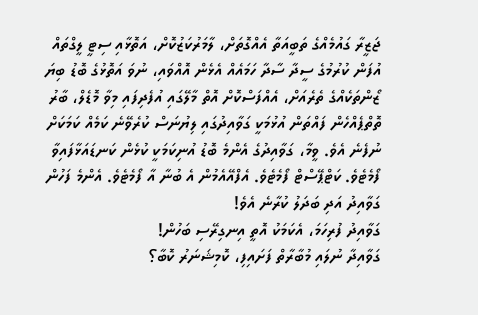ޖަޒީރާ ގައުމެއްގެ ތަބީއަތާ އެއްގޮތަށް، ލާމަރުކަޒުކޮށް، އަތޮޅާއި ސިޓީ ލީގްތައް އުފަން ކުރުމުގެ ސީދާ ސާދާ ހަމައެއް އެޅެން އޮއްވައި، ނުވަ އަތޮޅުގެ ބޮޑު ބިޔަ ޒޯންތަކެއްގެ ތެރެއަށް، އެއްފަސްކޮށް އޮތް މާލޭގައި އުފެދިފައި މިވާ މޮޑެލް، ބާރު ތޮތްޕެއްހެން ފައްތަން އުޅުމަކީ ގަވާއިދުގައި ލިޔުނަސް ކުރެވޭނެ ކަމެއް ކަމަކަށް ނުފެނެ އެވެ. ވީމާ، ގަވާއިދުގެ އެންމެ ބޮޑު އުނިކަމަކީ ކުޅެން ކަނޑައަޅާފައިވާ ފޯމެޓެވެ. ކަޓްޕޭސްޓް ފޯމެޓެވެ. އެފްއޭއެމުން އެ ބުނާ އާ ފޯމެޓެވެ. އެންމެ ފަހުން ގަވާއިދު އަދި ބަދަލު ކުރާނެ އެވެ!
ގަވާއިދު ފުރިހަމަ، އެކަމަކު އޮތީ އިނގިރޭސި ބަހުން!
ގަވާއިދާ ނުލައި މުބާރާތް ފަށައިފި، ކޮމިޝަނަރު ކޮބާ؟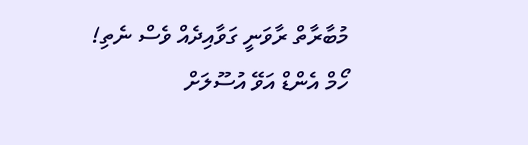މުބާރާތް ރާވަނީ ގަވާއިދެއް ވެސް ނެތި!
ހޯމް އެންޑް އަވޭ އުސޫލަށް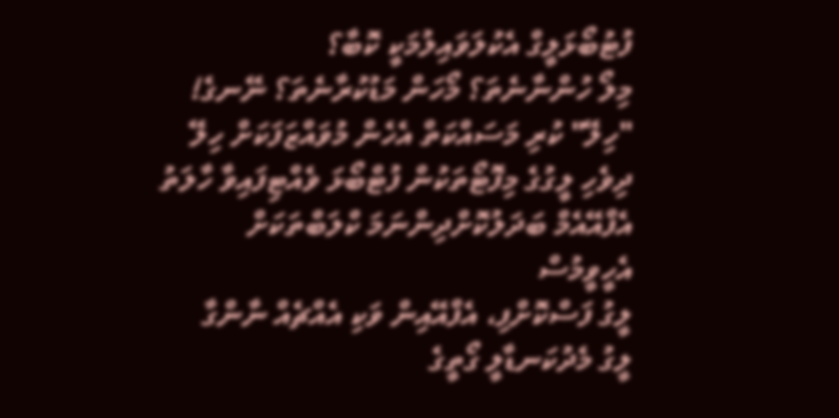ފުޓުބޯޅަލީގް އެކުލަވައިލުމަކީ ކޮބާ؟
މިލޯ ހުންނާނެތަ؟ މޯހަން މަޑުކުރާނެތަ؟ ނޭނގެ!
"ހިލޭ" ކުރި މަސައްކަތް އެހެން މުވައްޒަފަކަށް ހިލޭ
ދިވެހި ލީގުގެ މިފޮޓޯތަކުން ފުޓްބޯޅަ ވެއްޓިފައިވާ ހާލަތު
އެފްއޭއެމް ބަދަލުކޮށްދިންނަމަ ކްލަބްތަކަށް އެހީވީމުސް
ލީގު ފަސްކޮށްފި، އެފްއޭއިން ވަކި އެއްޗެއް ނާންގާ
ލީގު މެދުކަނޑާލީ ގޯތީގެ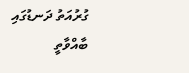ގުރުއަތު ދަނޑުގައި ބާއްވާތީ